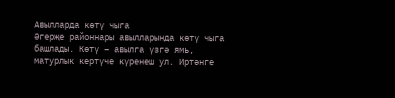Авылларда көтү чыга
Әгерҗе районнары авылларында көтү чыга башлады. Көтү – авылга үзгә ямь, матурлык кертүче күренеш ул. Иртәнге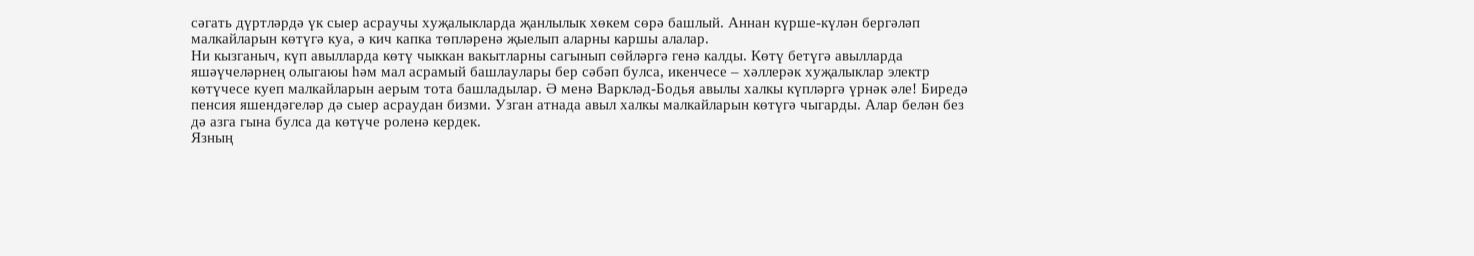сәгать дүртләрдә үк сыер асраучы хуҗалыкларда җанлылык хөкем сөрә башлый. Аннан күрше-күлән бергәләп малкайларын көтүгә куа, ә кич капка төпләренә җыелып аларны каршы алалар.
Ни кызганыч, күп авылларда көтү чыккан вакытларны сагынып сөйләргә генә калды. Көтү бетүгә авылларда яшәүчеләрнең олыгаюы һәм мал асрамый башлаулары бер сәбәп булса, икенчесе – хәллерәк хуҗалыклар электр көтүчесе куеп малкайларын аерым тота башладылар. Ә менә Варкләд-Бодья авылы халкы күпләргә үрнәк әле! Биредә пенсия яшендәгеләр дә сыер асраудан бизми. Узган атнада авыл халкы малкайларын көтүгә чыгарды. Алар белән без дә азга гына булса да көтүче роленә кердек.
Язның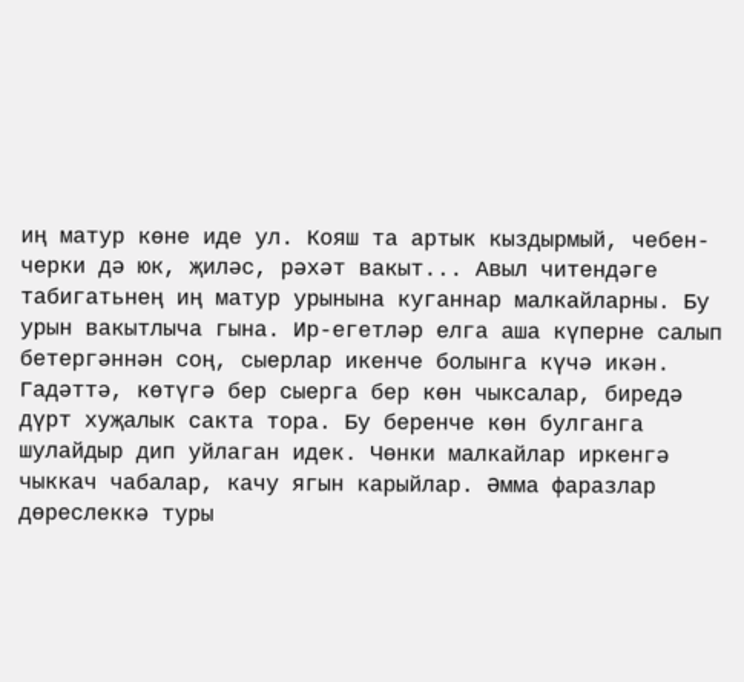иң матур көне иде ул. Кояш та артык кыздырмый, чебен-черки дә юк, җиләс, рәхәт вакыт... Авыл читендәге табигатьнең иң матур урынына куганнар малкайларны. Бу урын вакытлыча гына. Ир-егетләр елга аша күперне салып бетергәннән соң, сыерлар икенче болынга күчә икән.
Гадәттә, көтүгә бер сыерга бер көн чыксалар, биредә дүрт хуҗалык сакта тора. Бу беренче көн булганга шулайдыр дип уйлаган идек. Чөнки малкайлар иркенгә чыккач чабалар, качу ягын карыйлар. Әмма фаразлар дөреслеккә туры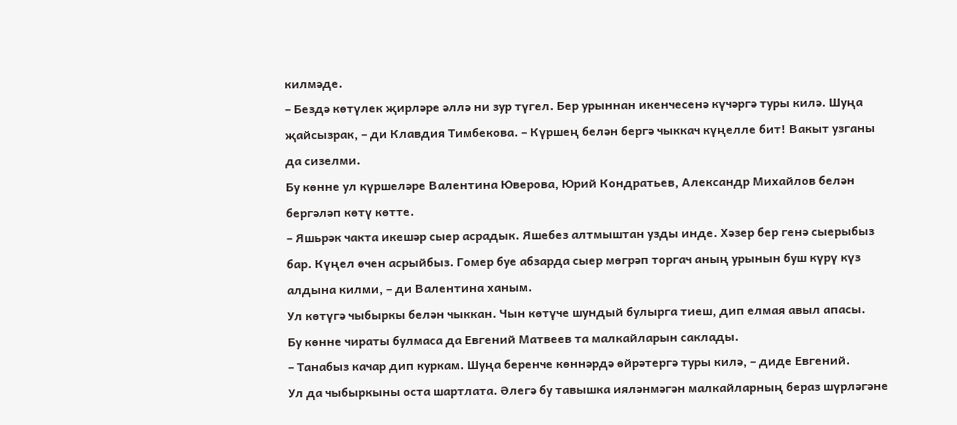килмәде.
– Бездә көтүлек җирләре әллә ни зур түгел. Бер урыннан икенчесенә күчәргә туры килә. Шуңа җайсызрак, – ди Клавдия Тимбекова. – Күршең белән бергә чыккач күңелле бит! Вакыт узганы да сизелми.
Бу көнне ул күршеләре Валентина Юверова, Юрий Кондратьев, Александр Михайлов белән бергәләп көтү көтте.
– Яшьрәк чакта икешәр сыер асрадык. Яшебез алтмыштан узды инде. Хәзер бер генә сыерыбыз бар. Күңел өчен асрыйбыз. Гомер буе абзарда сыер мөгрәп торгач аның урынын буш күрү күз алдына килми, – ди Валентина ханым.
Ул көтүгә чыбыркы белән чыккан. Чын көтүче шундый булырга тиеш, дип елмая авыл апасы.
Бу көнне чираты булмаса да Евгений Матвеев та малкайларын саклады.
– Танабыз качар дип куркам. Шуңа беренче көннәрдә өйрәтергә туры килә, – диде Евгений.
Ул да чыбыркыны оста шартлата. Әлегә бу тавышка ияләнмәгән малкайларның бераз шүрләгәне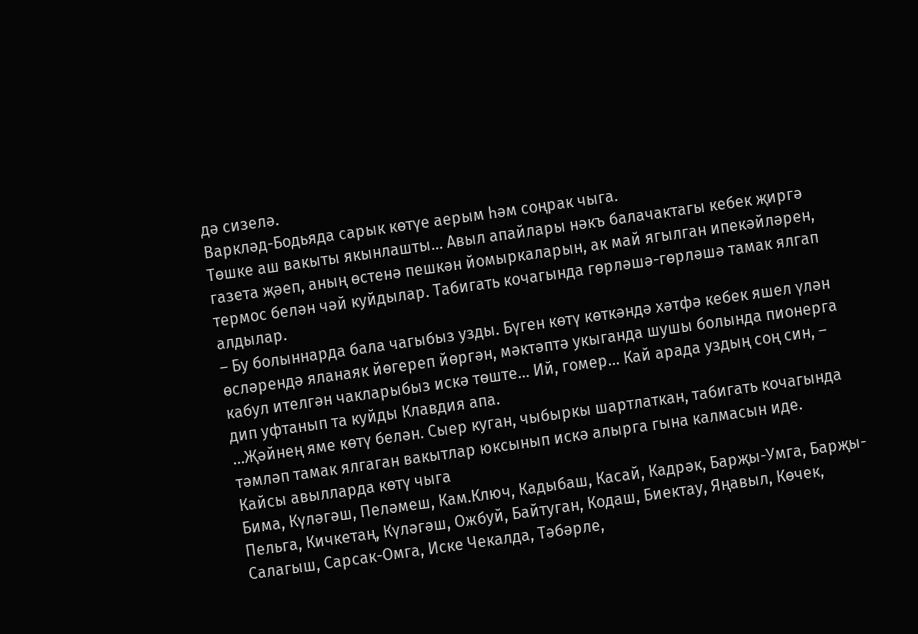дә сизелә.
Варкләд-Бодьяда сарык көтүе аерым һәм соңрак чыга.
Төшке аш вакыты якынлашты... Авыл апайлары нәкъ балачактагы кебек җиргә газета җәеп, аның өстенә пешкән йомыркаларын, ак май ягылган ипекәйләрен, термос белән чәй куйдылар. Табигать кочагында гөрләшә-гөрләшә тамак ялгап алдылар.
– Бу болыннарда бала чагыбыз узды. Бүген көтү көткәндә хәтфә кебек яшел үлән өсләрендә яланаяк йөгереп йөргән, мәктәптә укыганда шушы болында пионерга кабул ителгән чакларыбыз искә төште... Ий, гомер... Кай арада уздың соң син, – дип уфтанып та куйды Клавдия апа.
...Җәйнең яме көтү белән. Сыер куган, чыбыркы шартлаткан, табигать кочагында тәмләп тамак ялгаган вакытлар юксынып искә алырга гына калмасын иде.
Кайсы авылларда көтү чыга
Бима, Күләгәш, Пеләмеш, Кам.Ключ, Кадыбаш, Касай, Кадрәк, Барҗы-Умга, Барҗы-Пельга, Кичкетаң, Күләгәш, Ожбуй, Байтуган, Кодаш, Биектау, Яңавыл, Көчек, Салагыш, Сарсак-Омга, Иске Чекалда, Тәбәрле,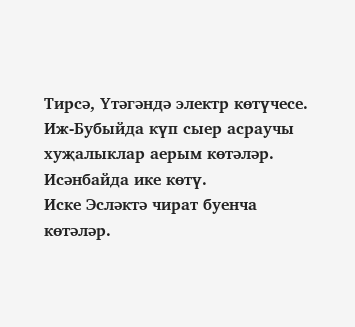Тирсә, Үтәгәндә электр көтүчесе.
Иж-Бубыйда күп сыер асраучы хуҗалыклар аерым көтәләр.
Исәнбайда ике көтү.
Иске Эсләктә чират буенча көтәләр.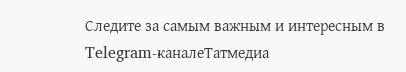Следите за самым важным и интересным в Telegram-каналеТатмедиа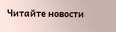Читайте новости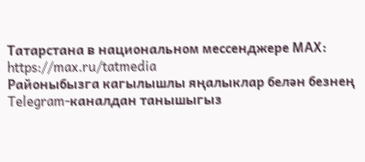Татарстана в национальном мессенджере MАХ: https://max.ru/tatmedia
Районыбызга кагылышлы яңалыклар белән безнең Telegram-каналдан танышыгыз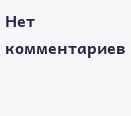Нет комментариев